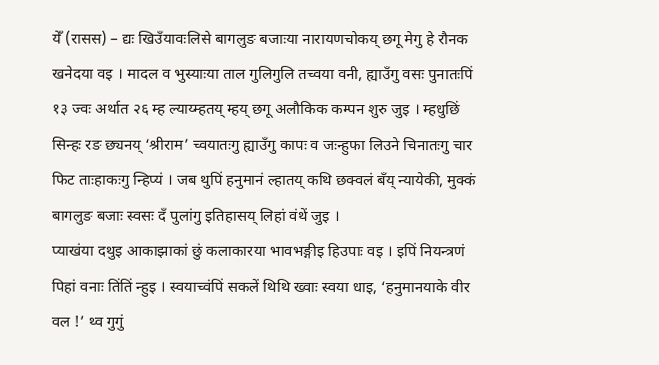येँ (रासस) – द्यः खिउँयावःलिसे बागलुङ बजाःया नारायणचोकय् छगू मेगु हे रौनक खनेदया वइ । मादल व भुस्याःया ताल गुलिगुलि तच्वया वनी, ह्याउँगु वसः पुनातःपिं १३ ज्वः अर्थात २६ म्ह ल्याय्म्हतय् म्हय् छगू अलौकिक कम्पन शुरु जुइ । म्हधुछिं सिन्हः रङ छ्यनय् ‘श्रीराम’ च्वयातःगु ह्याउँगु कापः व जःन्हुफा लिउने चिनातःगु चार फिट ताःहाकःगु न्हिप्यं । जब थुपिं हनुमानं ल्हातय् कथि छक्वलं बँय् न्यायेकी, मुक्कं बागलुङ बजाः स्वसः दँ पुलांगु इतिहासय् लिहां वंथें जुइ ।
प्याखंया दथुइ आकाझाकां छुं कलाकारया भावभङ्गीइ हिउपाः वइ । इपिं नियन्त्रणं पिहां वनाः तिंतिं न्हुइ । स्वयाच्वंपिं सकलें थिथि ख्वाः स्वया धाइ, ‘हनुमानयाके वीर वल !’ थ्व गुगुं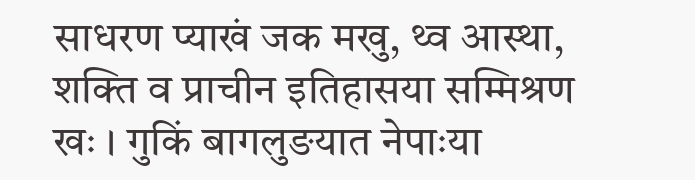साधरण प्याखं जक मखु, थ्व आस्था, शक्ति व प्राचीन इतिहासया सम्मिश्रण खः । गुकिं बागलुङयात नेपाःया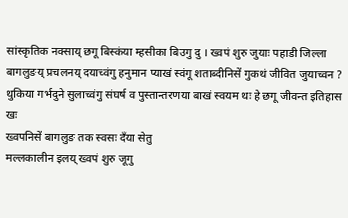सांस्कृतिक नक्साय् छगू बिस्कंया म्हसीका बिउगु दु । ख्वपं शुरु जुयाः पहाडी जिल्ला बागलुङय् प्रचलनय् दयाच्वंगु हनुमान प्याखं स्वंगू शताब्दीनिसें गुकथं जीवित जुयाच्वन ? थुकिया गर्भदुने सुलाच्वंगु संघर्ष व पुस्तान्तरणया बाखं स्वयम थः हे छगू जीवन्त इतिहास खः
ख्वपनिसें बागलुङ तक स्वसः दँया सेतु
मल्लकालीन इलय् ख्वपं शुरु जूगु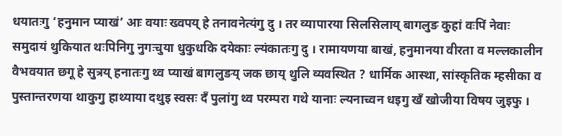धयातःगु ‘हनुमान प्याखं’ आः वयाः ख्वपय् हे तनावनेत्यंगु दु । तर व्यापारया सिलसिलाय् बागलुङ कुहां वःपिं नेवाः समुदायं थुकियात थःपिनिगु नुगःचुया धुकुधकि दयेकाः ल्यंकातःगु दु । रामायणया बाखं, हनुमानया वीरता व मल्लकालीन वैभवयात छगू हे सुत्रय् हनातःगु थ्व प्याखं बागलुङय् जक छाय् थुलि व्यवस्थित ? धार्मिक आस्था, सांस्कृतिक म्हसीका व पुस्तान्तरणया थाकुगु हाथ्याया दथुइ स्वसः दँ पुलांगु थ्व परम्परा गथे यानाः ल्यनाच्वन धइगु खँ खोजीया विषय जुइफु ।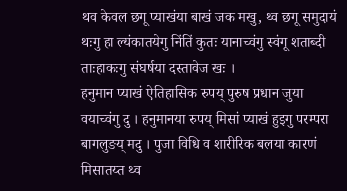थव केवल छगू प्याखंया बाखं जक मखु, थ्व छगू समुदायं थःगु हा ल्यंकातयेगु निंतिं कुतः यानाच्वंगु स्वंगू शताब्दी ताःहाकःगु संघर्षया दस्तावेज खः ।
हनुमान प्याखं ऐतिहासिक रुपय् पुरुष प्रधान जुया वयाच्वंगु दु । हनुमानया रुपय् मिसां प्याखं हुइगु परम्परा बागलुङय् मदु । पुजा विधि व शारीरिक बलया कारणं मिसातय्त थ्व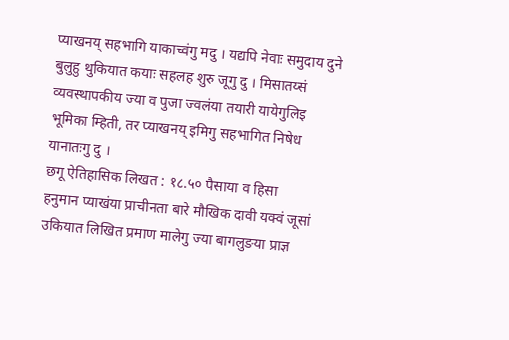प्याखनय् सहभागि याकाच्वंगु मदु । यद्यपि नेवाः समुदाय दुने बुलुहु थुकियात कयाः सहलह शुरु जूगु दु । मिसातय्सं व्यवस्थापकीय ज्या व पुजा ज्वलंया तयारी यायेगुलिइ भूमिका म्हिती, तर प्याखनय् इमिगु सहभागित निषेध यानातःगु दु ।
छगू ऐतिहासिक लिखत : १८.५० पैसाया व हिसा
हनुमान प्याखंया प्राचीनता बारे मौखिक दावी यक्वं जूसां उकियात लिखित प्रमाण मालेगु ज्या बागलुङया प्राज्ञ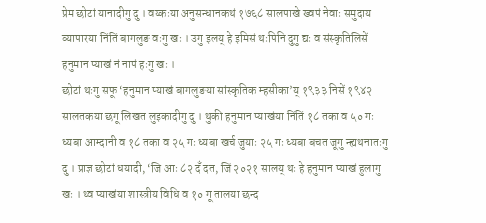प्रेम छोटां यानादीगु दु । वय्कःया अनुसन्धानकथं १७६८ सालपाखे ख्वपं नेवाः समुदाय व्यापारया निंतिं बागलुङ वःगु खः । उगु इलय् हे इमिसं थःपिनि दुगु द्यः व संस्कृतिलिसें हनुमान प्याखं नं नापं हःगु खः ।
छोटां थःगु सफू ‘हनुमान प्याखं बागलुङया सांस्कृतिक म्हसीका’य् १९३३ निसें १९४२ सालतकया छगू लिखत लुइकादीगु दु । थुकी हनुमान प्याखंया निंतिं १८ तका व ५० गः ध्यबा आम्दानी व १८ तका व २५ गः ध्यबा खर्च जुयाः २५ गः ध्यबा बचत जूगु न्ह्यथनातःगु दु । प्राज्ञ छोटां धयादी, ‘जि आः ८२ दँ दत, जिं २०२१ सालय् थः हे हनुमान प्याखं हुलागु खः । थ्व प्याखंया शास्त्रीय विधि व १० गू तालया छन्द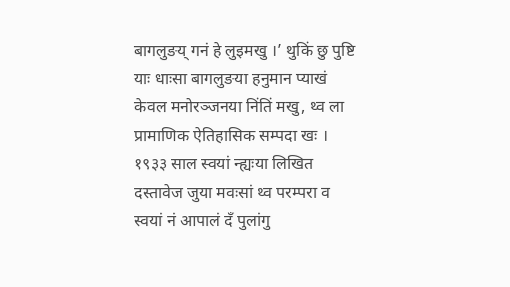बागलुङय् गनं हे लुइमखु ।’ थुकिं छु पुष्टि याः धाःसा बागलुङया हनुमान प्याखं केवल मनोरञ्जनया निंतिं मखु, थ्व ला प्रामाणिक ऐतिहासिक सम्पदा खः । १९३३ साल स्वयां न्ह्यःया लिखित दस्तावेज जुया मवःसां थ्व परम्परा व स्वयां नं आपालं दँ पुलांगु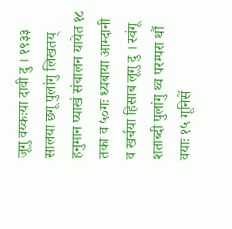जूगु वय्कःया दावी दु । १९३३ सालया छगू पुलांगु लिखतय् हनुमान प्याखं संचालन यायेत १८ तका व ५०गः ध्यबाया आम्दानी व खर्चया हिसाब लूगु दु । स्वंगू शताब्दी पुलांगु थ्व परम्परा थौं वयाः १५ गूनिसें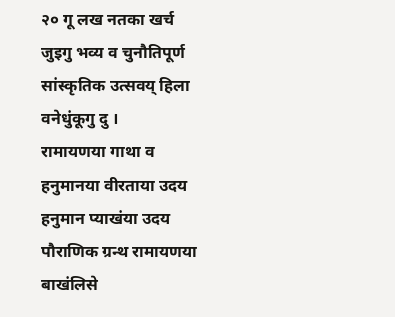२० गू लख नतका खर्च जुइगु भव्य व चुनौतिपूर्ण सांस्कृतिक उत्सवय् हिला वनेधुंकूगु दु ।
रामायणया गाथा व हनुमानया वीरताया उदय
हनुमान प्याखंया उदय पौराणिक ग्रन्थ रामायणया बाखंलिसे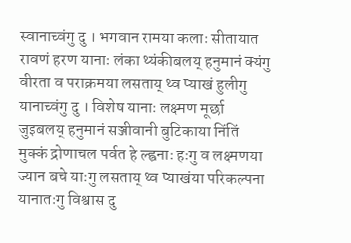स्वानाच्वंगु दु । भगवान रामया कलाः सीतायात रावणं हरण यानाः लंका थ्यंकीबलय् हनुमानं क्यंगु वीरता व पराक्रमया लसताय् थ्व प्याखं हुलीगु यानाच्वंगु दु । विशेष यानाः लक्ष्मण मूर्छा जुइबलय् हनुमानं सञ्जीवानी बुटिकाया निंतिं मुक्कं द्रोणाचल पर्वत हे ल्ह्वनाः हःगु व लक्ष्मणया ज्यान बचे याःगु लसताय् थ्व प्याखंया परिकल्पना यानातःगु विश्वास दु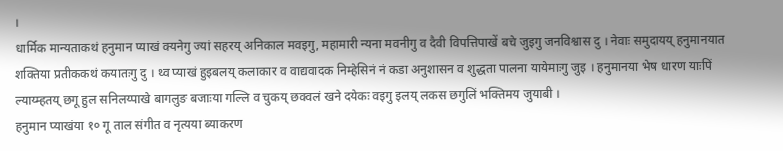।
धार्मिक मान्यताकथं हनुमान प्याखं क्यनेगु ज्यां सहरय् अनिकाल मवइगु, महामारी न्यना मवनीगु व दैवी विपत्तिपाखें बचे जुइगु जनविश्वास दु । नेवाः समुदायय् हनुमानयात शक्तिया प्रतीककथं कयातःगु दु । थ्व प्याखं हुइबलय् कलाकार व वाद्यवादक निम्हेसिनं नं कडा अनुशासन व शुद्धता पालना यायेमाःगु जुइ । हनुमानया भेष धारण याःपिं ल्याय्म्हतय् छगू हुल सनिलय्पाखे बागलुङ बजाःया गल्लि व चुकय् छक्वलं खने दयेकः वइगु इलय् लकस छगुलिं भक्तिमय जुयाबी ।
हनुमान प्याखंया १० गू ताल संगीत व नृत्यया ब्याकरण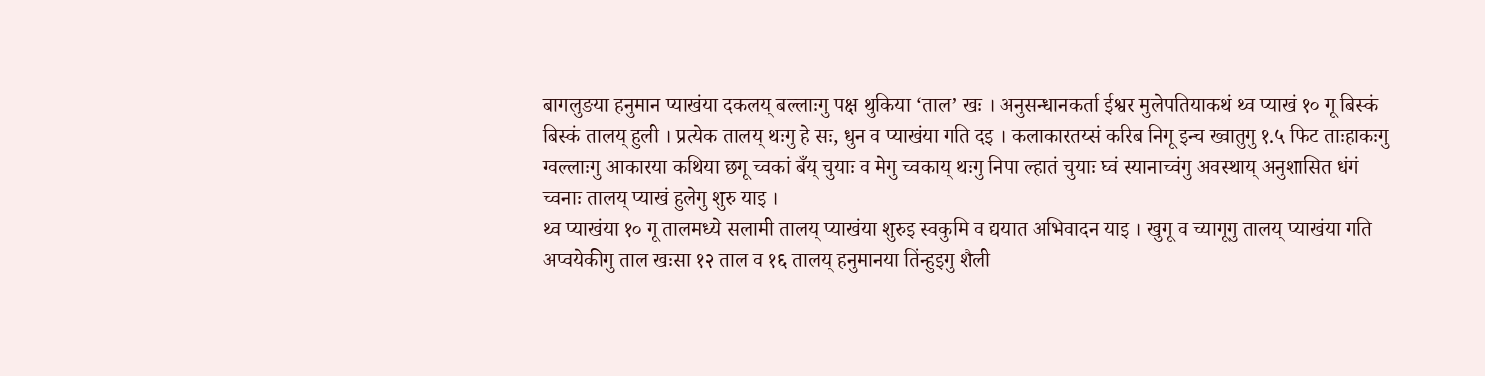बागलुङया हनुमान प्याखंया दकलय् बल्लाःगु पक्ष थुकिया ‘ताल’ खः । अनुसन्धानकर्ता ईश्वर मुलेपतियाकथं थ्व प्याखं १० गू बिस्कं बिस्कं तालय् हुली । प्रत्येक तालय् थःगु हे सः, धुन व प्याखंया गति दइ । कलाकारतय्सं करिब निगू इन्च ख्वातुगु १.५ फिट ताःहाकःगु ग्वल्लाःगु आकारया कथिया छगू च्वकां बँय् चुयाः व मेगु च्वकाय् थःगु निपा ल्हातं चुयाः घ्वं स्यानाच्वंगु अवस्थाय् अनुशासित धंगं च्वनाः तालय् प्याखं हुलेगु शुरु याइ ।
थ्व प्याखंया १० गू तालमध्ये सलामी तालय् प्याखंया शुरुइ स्वकुमि व द्ययात अभिवादन याइ । खुगू व च्यागूगु तालय् प्याखंया गति अप्वयेकीगु ताल खःसा १२ ताल व १६ तालय् हनुमानया तिंन्हुइगु शैली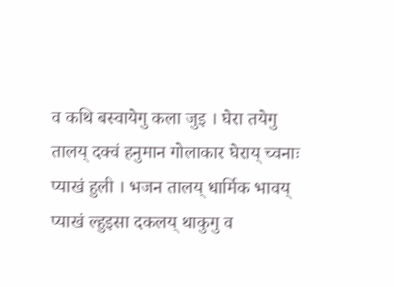व कथि बस्वायेगु कला जुइ । घेरा तयेगु तालय् दक्वं हनुमान गोलाकार घेराय् च्वनाः प्याखं हुली । भजन तालय् धार्मिक भावय् प्याखं ल्हुइसा दकलय् थाकुगु व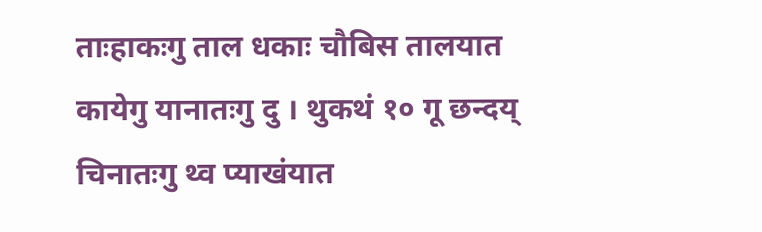ताःहाकःगु ताल धकाः चौबिस तालयात कायेगु यानातःगु दु । थुकथं १० गू छन्दय् चिनातःगु थ्व प्याखंयात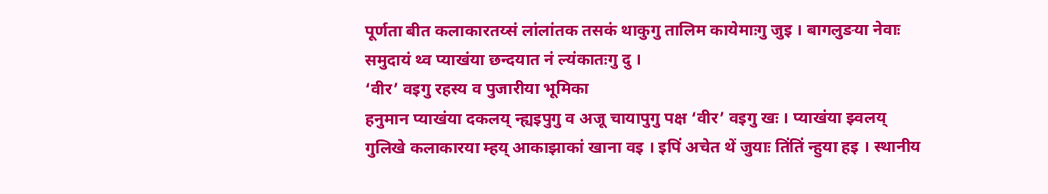पूर्णता बीत कलाकारतय्सं लांलांतक तसकं थाकुगु तालिम कायेमाःगु जुइ । बागलुङया नेवाः समुदायं थ्व प्याखंया छन्दयात नं ल्यंकातःगु दु ।
‘वीर’ वइगु रहस्य व पुजारीया भूमिका
हनुमान प्याखंया दकलय् न्ह्यइपुगु व अजू चायापुगु पक्ष ‘वीर’ वइगु खः । प्याखंया झ्वलय् गुलिखे कलाकारया म्हय् आकाझाकां खाना वइ । इपिं अचेत थें जुयाः तिंतिं न्हुया हइ । स्थानीय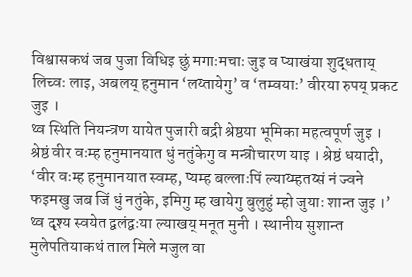विश्वासकथं जब पुजा विधिइ छुं मगाःमचाः जुइ व प्याखंया शुद्धताय् लिच्वः लाइ, अबलय् हनुमान ‘लय्तायेगु’ व ‘तम्वयाः’ वीरया रुपय् प्रकट जुइ ।
थ्व स्थिति नियन्त्रण यायेत पुजारी बद्री श्रेष्ठया भूमिका महत्वपूर्ण जुइ । श्रेष्ठं वीर वःम्ह हनुमानयात धुं नतुंकेगु व मन्त्रोचारण याइ । श्रेष्ठं धयादी, ‘वीर वःम्ह हनुमानयात स्वम्ह, प्यम्ह बल्लाःपिं ल्याय्म्हतय्सं नं ज्वने फइमखु जब जिं धुं नतुंके, इमिगु म्ह खायेगु बुलुहुं म्हो जुयाः शान्त जुइ ।’ थ्व दृश्य स्वयेत द्वलंद्वःया ल्याखय् मनूत मुनी । स्थानीय सुशान्त मुलेपतियाकथं ताल मिले मजुल वा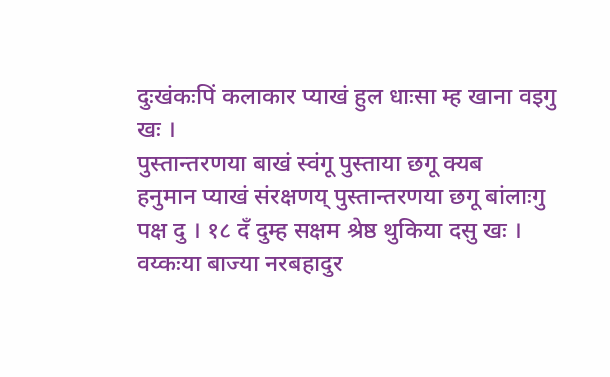दुःखंकःपिं कलाकार प्याखं हुल धाःसा म्ह खाना वइगु खः ।
पुस्तान्तरणया बाखं स्वंगू पुस्ताया छगू क्यब
हनुमान प्याखं संरक्षणय् पुस्तान्तरणया छगू बांलाःगु पक्ष दु । १८ दँ दुम्ह सक्षम श्रेष्ठ थुकिया दसु खः । वय्कःया बाज्या नरबहादुर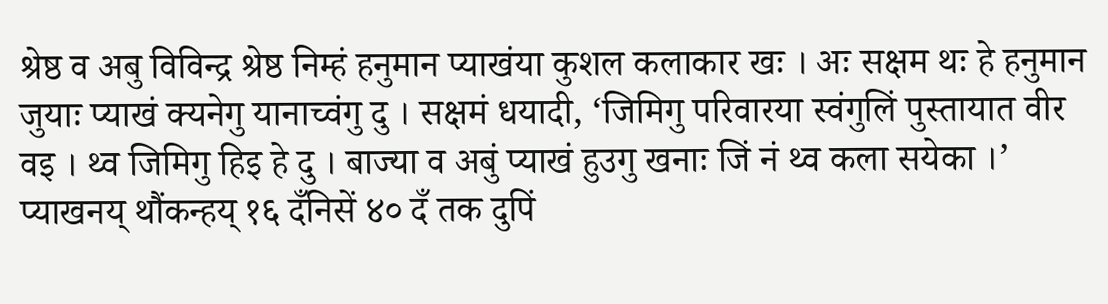श्रेष्ठ व अबु विविन्द्र श्रेष्ठ निम्हं हनुमान प्याखंया कुशल कलाकार खः । अः सक्षम थः हे हनुमान जुयाः प्याखं क्यनेगु यानाच्वंगु दु । सक्षमं धयादी, ‘जिमिगु परिवारया स्वंगुलिं पुस्तायात वीर वइ । थ्व जिमिगु हिइ हे दु । बाज्या व अबुं प्याखं हुउगु खनाः जिं नं थ्व कला सयेका ।’ प्याखनय् थौंकन्हय् १६ दँनिसें ४० दँ तक दुपिं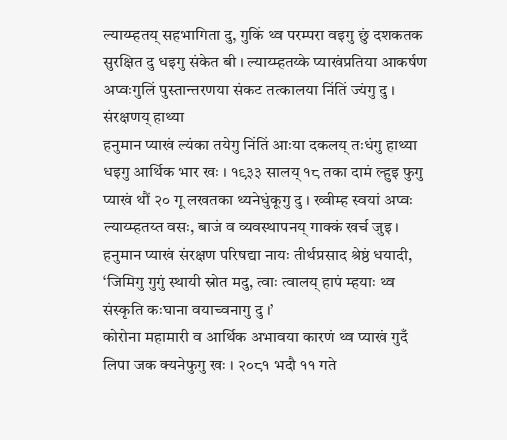ल्याय्म्हतय् सहभागिता दु, गुकिं थ्व परम्परा वइगु छुं दशकतक सुरक्षित दु धइगु संकेत बी । ल्याय्म्हतय्के प्याखंप्रतिया आकर्षण अप्वःगुलिं पुस्तान्तरणया संकट तत्कालया निंतिं ज्यंगु दु ।
संरक्षणय् हाथ्या
हनुमान प्याखं ल्यंका तयेगु निंतिं आःया दकलय् तःधंगु हाथ्या धइगु आर्थिक भार खः । १९३३ सालय् १८ तका दामं ल्हुइ फुगु प्याखं थौं २० गू लखतका थ्यनेधुंकूगु दु । ख्वीम्ह स्वयां अप्वः ल्याय्म्हतय्त वसः, बाजं व व्यवस्थापनय् गाक्कं खर्च जुइ । हनुमान प्याखं संरक्षण परिषद्या नायः तीर्थप्रसाद श्रेष्ठं धयादी, ‘जिमिगु गुगुं स्थायी स्रोत मदु, त्वाः त्वालय् हापं म्हयाः थ्व संस्कृति कःघाना वयाच्वनागु दु ।’
कोरोना महामारी व आर्थिक अभावया कारणं थ्व प्याखं गुदँ लिपा जक क्यनेफुगु खः । २०८१ भदौ ११ गते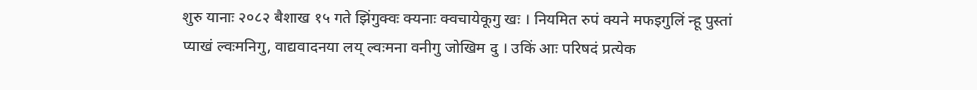शुरु यानाः २०८२ बैशाख १५ गते झिंगुक्वः क्यनाः क्वचायेकूगु खः । नियमित रुपं क्यने मफइगुलिं न्हू पुस्तां प्याखं ल्वःमनिगु, वाद्यवादनया लय् ल्वःमना वनीगु जोखिम दु । उकिं आः परिषदं प्रत्येक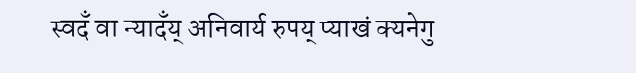स्वदँ वा न्यादँय् अनिवार्य रुपय् प्याखं क्यनेगु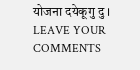योजना दयेकूगु दु ।
LEAVE YOUR COMMENTS